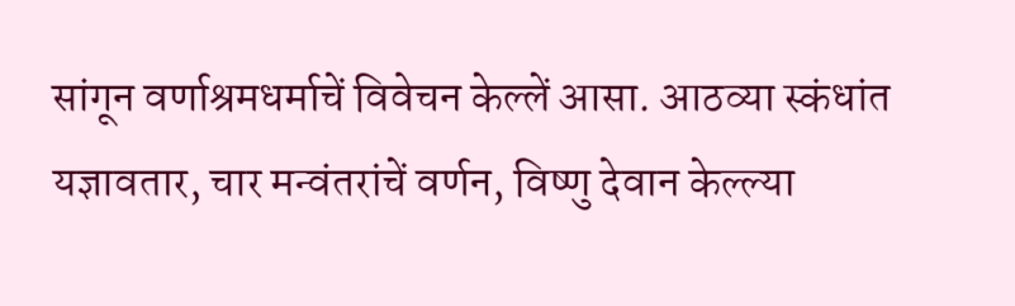सांगून वर्णाश्रमधर्माचें विवेचन केल्लें आसा. आठव्या स्कंधांत यज्ञावतार, चार मन्वंतरांचें वर्णन, विष्णु देवान केल्ल्या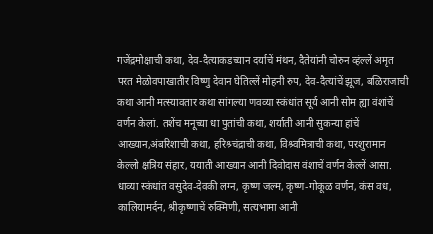गजेंद्रमोक्षाची कथा, देव-दैत्याकडच्यान दर्याचें मंथन, दैतेयांनी चोरुन व्हंल्लें अमृत परत मेळोवपाखातीर विष्णु देवान घेतिल्लें मोहनी रुप, देव-दैत्यांचें झूज, बळिराजाची कथा आनी मत्स्यावतार कथा सांगल्या णवव्या स्कंधांत सूर्य आनी सोम ह्या वंशांचें वर्णन केलां. तशेंच मनूच्या धा पुतांची कथा, शर्याती आनी सुकन्या हांचें आख्यान,अंबरिशाची कथा, हरिश्र्चंद्राची कथा, विश्र्वमित्राची कथा, परशुरामान केल्लो क्षत्रिय संहार, ययाती आख्यान आनी दिवोदास वंशाचें वर्णन केल्लें आसा. धाव्या स्कंधांत वसुदेव-देवकी लग्न, कृष्ण जल्म, कृष्ण-गोकूळ वर्णन, कंस वध, कालियामर्दन, श्रीकृष्णाचें रुक्मिणी, सत्यभामा आनी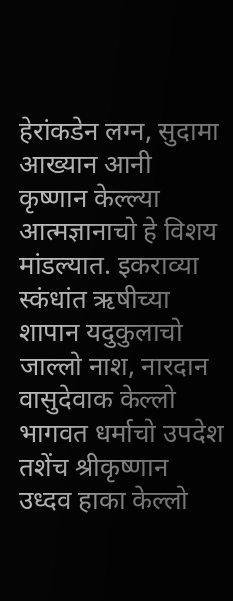हेरांकडेन लग्न, सुदामा आख्यान आनी कृष्णान केल्ल्या आत्मज्ञानाचो हे विशय मांडल्यात. इकराव्या स्कंधांत ऋषीच्या शापान यदुकुलाचो जाल्लो नाश, नारदान वासुदेवाक केल्लो भागवत धर्माचो उपदेश तशेंच श्रीकृष्णान उध्दव हाका केल्लो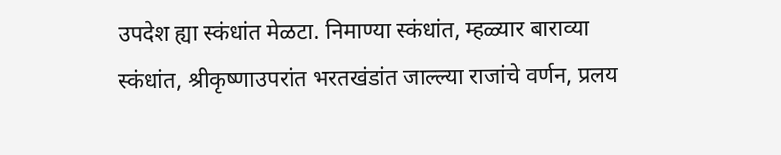उपदेश ह्या स्कंधांत मेळटा. निमाण्या स्कंधांत, म्हळ्यार बाराव्या स्कंधांत, श्रीकृष्णाउपरांत भरतखंडांत जाल्ल्या राजांचे वर्णन, प्रलय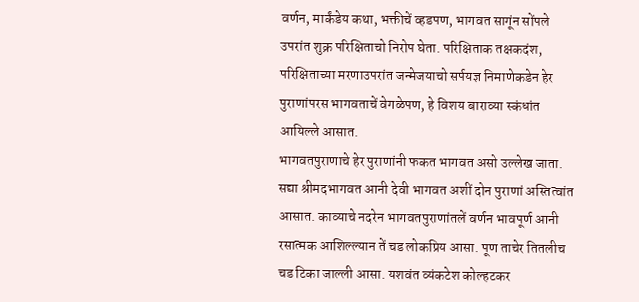वर्णन, मार्कंडेय कथा, भक्तीचें व्हडपण, भागवत सागूंन सोंपले उपरांत शुक्र परिक्षिताचो निरोप घेता. परिक्षिताक तक्षकदंश, परिक्षिताच्या मरणाउपरांत जन्मेजयाचो सर्पयज्ञ निमाणेकडेन हेर पुराणांपरस भागवताचें वेगळेपण, हे विशय बाराव्या स्कंधांत आयिल्ले आसात.
भागवतपुराणाचे हेर पुराणांनी फकत भागवत असो उल्लेख जाता. सद्या श्रीमदभागवत आनी देवी भागवत अशीं दोन पुराणां अस्तित्वांत आसात. काव्याचे नदरेन भागवतपुराणांतलें वर्णन भावपूर्ण आनी रसात्मक आशिल्ल्यान तें चड लोकप्रिय आसा. पूण ताचेर तितलीच चड टिका जाल्ली आसा. यशवंत व्यंकटेश कोल्हटकर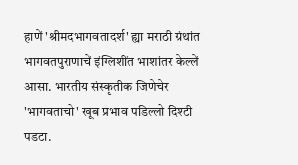हाणें 'श्रीमदभागवतादर्श' ह्या मराठी ग्रंथांत भागवतपुराणाचें इंग्लिशींत भाशांतर केल्लें आसा. भारतीय संस्कृतीक जिणेचेर 'भागवताचो' खूब प्रभाव पडिल्लो दिश्टी पडटा.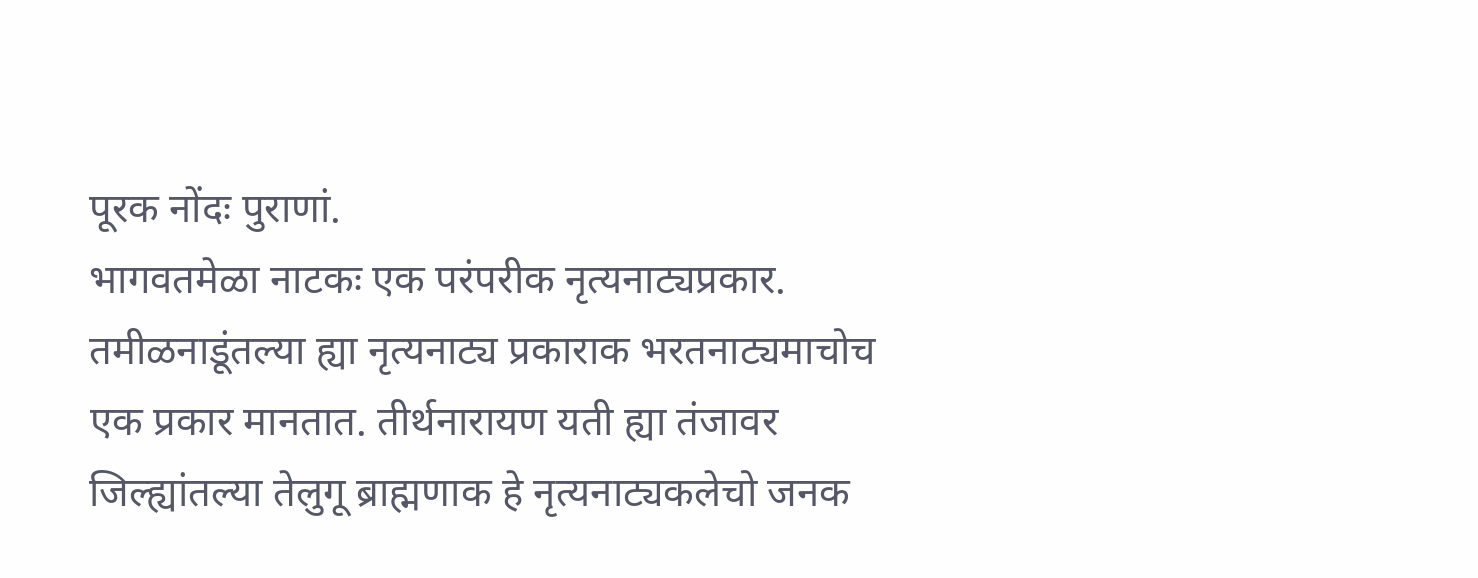पूरक नोंदः पुराणां.
भागवतमेळा नाटकः एक परंपरीक नृत्यनाट्यप्रकार. तमीळनाडूंतल्या ह्या नृत्यनाट्य प्रकाराक भरतनाट्यमाचोच एक प्रकार मानतात. तीर्थनारायण यती ह्या तंजावर जिल्ह्यांतल्या तेलुगू ब्राह्मणाक हे नृत्यनाट्यकलेचो जनक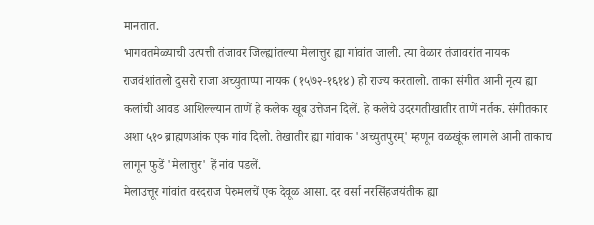मानतात.
भागवतमेळ्याची उत्पत्ती तंजावर जिल्ह्यांतल्या मेलात्तुर ह्या गांवांत जाली. त्या वेळार तंजावरांत नायक राजवंशांतलो दुसरो राजा अच्युताप्पा नायक (१५७२-१६१४) हो राज्य करतालो. ताका संगीत आनी नृत्य ह्या कलांची आवड आशिल्ल्यान ताणें हे कलेक खूब उत्तेजन दिलें. हे कलेचे उदरगतीखातीर ताणें नर्तक. संगीतकार अशा ५१० ब्राह्मणआंक एक गांव दिलो. तेखातीर ह्या गांवाक 'अच्युतपुरम्' म्हणून वळखूंक लागले आनी ताकाच लागून फुडें 'मेलात्तुर' हें नांव पडलें.
मेलाउत्तूर गांवांत वरदराज पेरुमलचें एक देवूळ आसा. दर वर्सा नरसिंहजयंतीक ह्या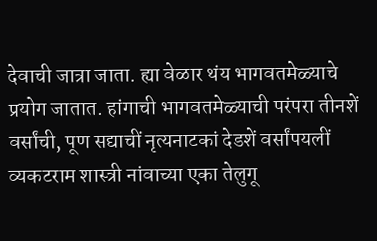देवाची जात्रा जाता. ह्या वेळार थंय भागवतमेळ्याचे प्रयोग जातात. हांगाची भागवतमेळ्याची परंपरा तीनशें वर्सांची, पूण सद्याचीं नृत्यनाटकां देडशें वर्सांपयलीं व्यकटराम शास्त्री नांवाच्या एका तेलुगू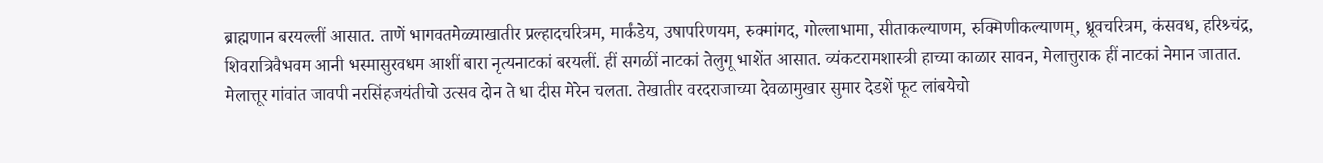ब्राह्मणान बरयल्लीं आसात. ताणें भागवतमेळ्याखातीर प्रल्हादचरित्रम, मार्कंडेय, उषापरिणयम, रुक्मांगद, गोल्लाभामा, सीताकल्याणम, रुक्मिणीकल्याणम्, ध्रूवचरित्रम, कंसवध, हरिश्र्चंद्र, शिवरात्रिवैभवम आनी भस्मासुरवधम आशीं बारा नृत्यनाटकां बरयलीं. हीं सगळीं नाटकां तेलुगू भाशेंत आसात. व्यंकटरामशास्त्री हाच्या काळार सावन, मेलात्तुराक हीं नाटकां नेमान जातात.
मेलात्तूर गांवांत जावपी नरसिंहजयंतीचो उत्सव दोन ते धा दीस मेरेन चलता. तेखातीर वरदराजाच्या देवळामुखार सुमार देडशें फूट लांबयेचो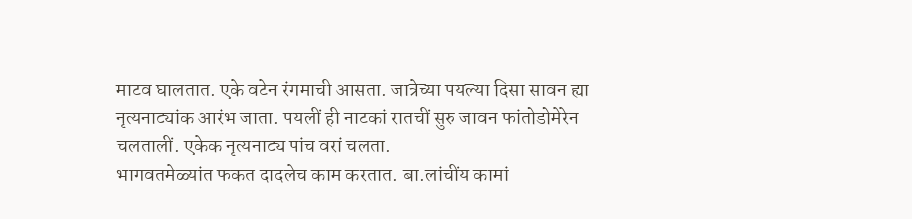माटव घालतात. एके वटेन रंगमाची आसता. जात्रेच्या पयल्या दिसा सावन ह्या नृत्यनाट्यांक आरंभ जाता. पयलीं ही नाटकां रातचीं सुरु जावन फांतोडोमेरेन चलतालीं. एकेक नृत्यनाट्य पांच वरां चलता.
भागवतमेळ्यांत फकत दादलेच काम करतात. बा.लांचींय कामां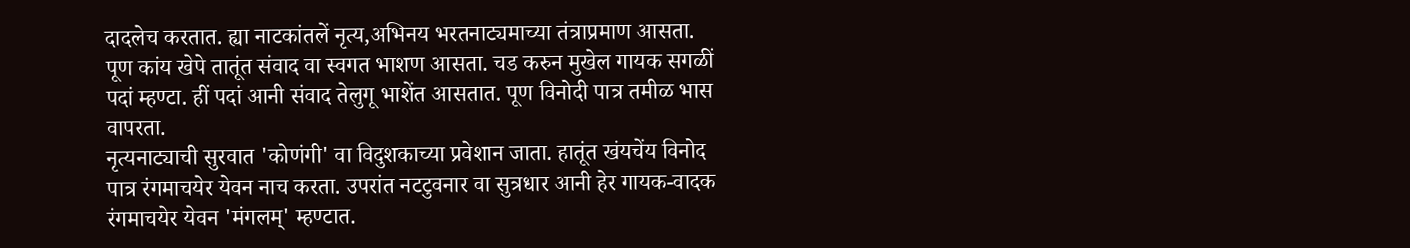दादलेच करतात. ह्या नाटकांतलें नृत्य,अभिनय भरतनाट्यमाच्या तंत्राप्रमाण आसता. पूण कांय खेपे तातूंत संवाद वा स्वगत भाशण आसता. चड करुन मुखेल गायक सगळीं पदां म्हण्टा. हीं पदां आनी संवाद तेलुगू भाशेंत आसतात. पूण विनोदी पात्र तमीळ भास वापरता.
नृत्यनाट्याची सुरवात 'कोणंगी' वा विदुशकाच्या प्रवेशान जाता. हातूंत खंयचेंय विनोद पात्र रंगमाचयेर येवन नाच करता. उपरांत नटटुवनार वा सुत्रधार आनी हेर गायक-वादक रंगमाचयेर येवन 'मंगलम्' म्हण्टात.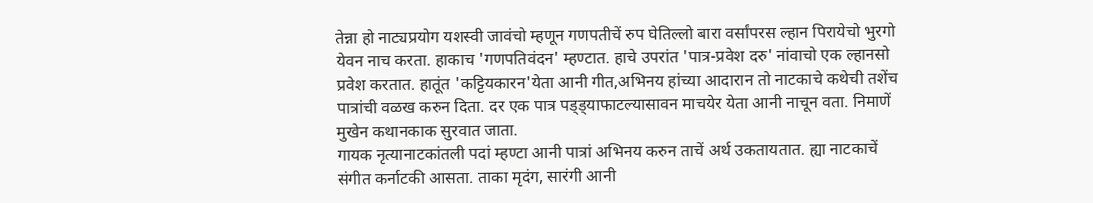तेन्ना हो नाट्यप्रयोग यशस्वी जावंचो म्हणून गणपतीचें रुप घेतिल्लो बारा वर्सांपरस ल्हान पिरायेचो भुरगो येवन नाच करता. हाकाच 'गणपतिवंदन' म्हण्टात. हाचे उपरांत 'पात्र-प्रवेश दरु' नांवाचो एक ल्हानसो प्रवेश करतात. हातूंत 'कट्टियकारन'येता आनी गीत,अभिनय हांच्या आदारान तो नाटकाचे कथेची तशेंच पात्रांची वळख करुन दिता. दर एक पात्र पड्ड्याफाटल्यासावन माचयेर येता आनी नाचून वता. निमाणें मुखेन कथानकाक सुरवात जाता.
गायक नृत्यानाटकांतली पदां म्हण्टा आनी पात्रां अभिनय करुन ताचें अर्थ उकतायतात. ह्या नाटकाचें संगीत कर्नाटकी आसता. ताका मृदंग, सारंगी आनी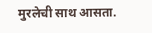मुरलेची साथ आसता.